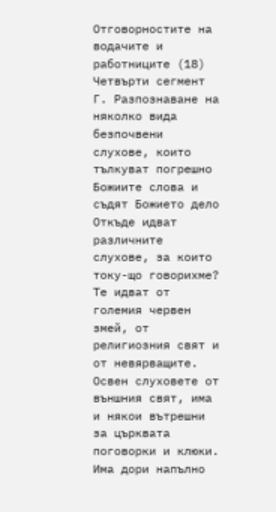Отговорностите на водачите и работниците (18) Четвърти сегмент
Г. Разпознаване на няколко вида безпочвени слухове, които тълкуват погрешно Божиите слова и съдят Божието дело
Откъде идват различните слухове, за които току-що говорихме? Те идват от големия червен змей, от религиозния свят и от невярващите. Освен слуховете от външния свят, има и някои вътрешни за църквата поговорки и клюки. Има дори напълно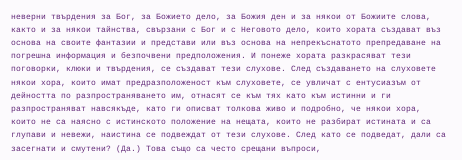неверни твърдения за Бог, за Божието дело, за Божия ден и за някои от Божиите слова, както и за някои тайнства, свързани с Бог и с Неговото дело, които хората създават въз основа на своите фантазии и представи или въз основа на непрекъснатото препредаване на погрешна информация и безпочвени предположения. И понеже хората разкрасяват тези поговорки, клюки и твърдения, се създават тези слухове. След създаването на слуховете някои хора, които имат предразположеност към слуховете, се увличат с ентусиазъм от дейността по разпространяването им, отнасят се към тях като към истинни и ги разпространяват навсякъде, като ги описват толкова живо и подробно, че някои хора, които не са наясно с истинското положение на нещата, които не разбират истината и са глупави и невежи, наистина се подвеждат от тези слухове. След като се подведат, дали са засегнати и смутени? (Да.) Това също са често срещани въпроси,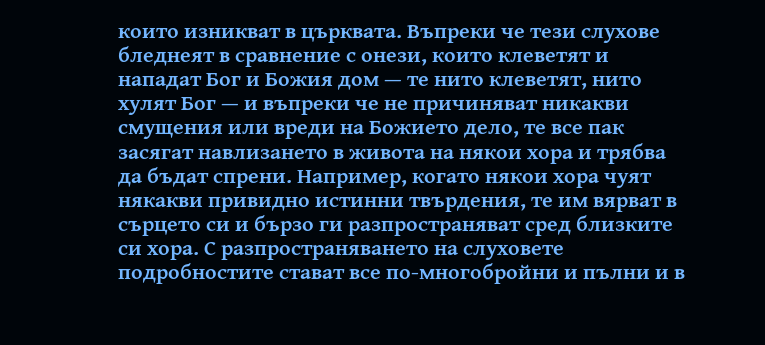които изникват в църквата. Въпреки че тези слухове бледнеят в сравнение с онези, които клеветят и нападат Бог и Божия дом — те нито клеветят, нито хулят Бог — и въпреки че не причиняват никакви смущения или вреди на Божието дело, те все пак засягат навлизането в живота на някои хора и трябва да бъдат спрени. Например, когато някои хора чуят някакви привидно истинни твърдения, те им вярват в сърцето си и бързо ги разпространяват сред близките си хора. С разпространяването на слуховете подробностите стават все по-многобройни и пълни и в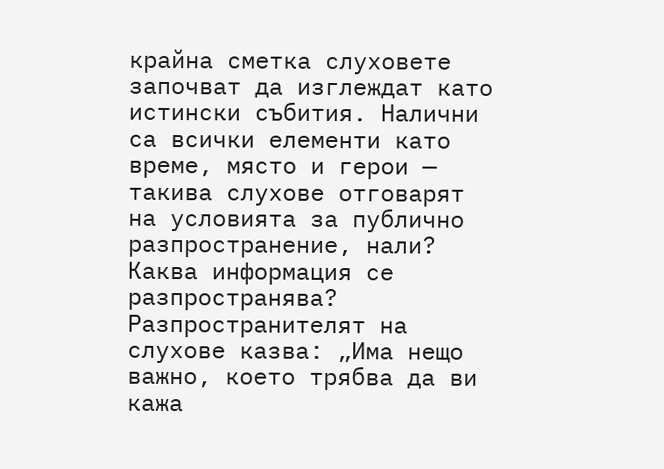крайна сметка слуховете започват да изглеждат като истински събития. Налични са всички елементи като време, място и герои — такива слухове отговарят на условията за публично разпространение, нали? Каква информация се разпространява? Разпространителят на слухове казва: „Има нещо важно, което трябва да ви кажа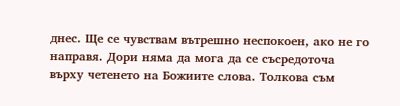днес. Ще се чувствам вътрешно неспокоен, ако не го направя. Дори няма да мога да се съсредоточа върху четенето на Божиите слова. Толкова съм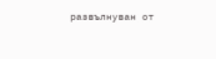развълнуван от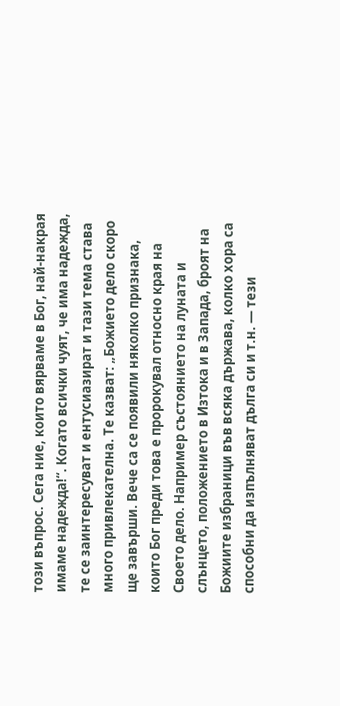този въпрос. Сега ние, които вярваме в Бог, най-накрая имаме надежда!“. Когато всички чуят, че има надежда, те се заинтересуват и ентусиазират и тази тема става много привлекателна. Те казват: „Божието дело скоро ще завърши. Вече са се появили няколко признака, които Бог преди това е пророкувал относно края на Своето дело. Например състоянието на луната и слънцето, положението в Изтока и в Запада, броят на Божиите избраници във всяка държава, колко хора са способни да изпълняват дълга си и т.н. — тези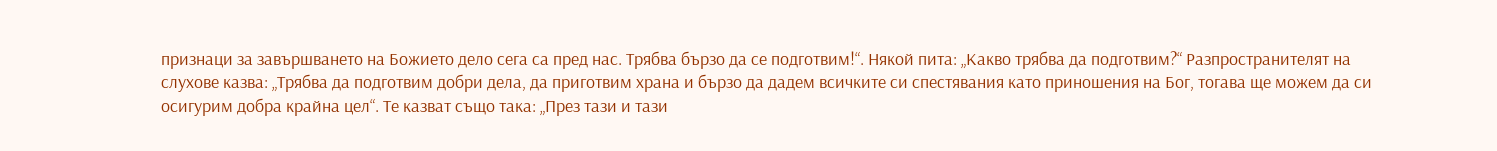признаци за завършването на Божието дело сега са пред нас. Трябва бързо да се подготвим!“. Някой пита: „Какво трябва да подготвим?“ Разпространителят на слухове казва: „Трябва да подготвим добри дела, да приготвим храна и бързо да дадем всичките си спестявания като приношения на Бог, тогава ще можем да си осигурим добра крайна цел“. Те казват също така: „През тази и тази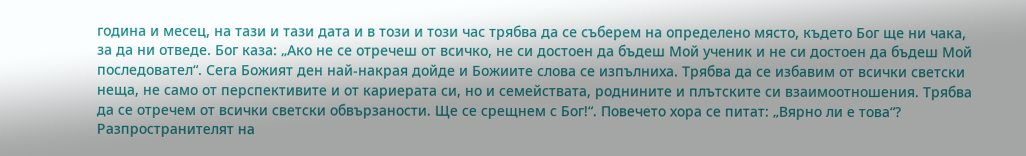година и месец, на тази и тази дата и в този и този час трябва да се съберем на определено място, където Бог ще ни чака, за да ни отведе. Бог каза: „Ако не се отречеш от всичко, не си достоен да бъдеш Мой ученик и не си достоен да бъдеш Мой последовател“. Сега Божият ден най-накрая дойде и Божиите слова се изпълниха. Трябва да се избавим от всички светски неща, не само от перспективите и от кариерата си, но и семействата, роднините и плътските си взаимоотношения. Трябва да се отречем от всички светски обвързаности. Ще се срещнем с Бог!“. Повечето хора се питат: „Вярно ли е това“? Разпространителят на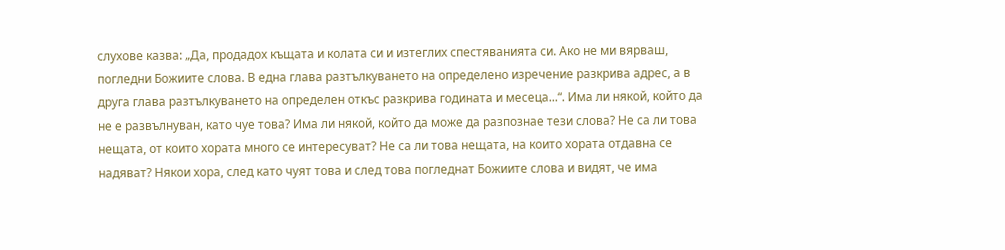слухове казва: „Да, продадох къщата и колата си и изтеглих спестяванията си. Ако не ми вярваш, погледни Божиите слова. В една глава разтълкуването на определено изречение разкрива адрес, а в друга глава разтълкуването на определен откъс разкрива годината и месеца...“. Има ли някой, който да не е развълнуван, като чуе това? Има ли някой, който да може да разпознае тези слова? Не са ли това нещата, от които хората много се интересуват? Не са ли това нещата, на които хората отдавна се надяват? Някои хора, след като чуят това и след това погледнат Божиите слова и видят, че има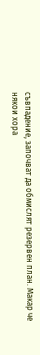съвпадение, започват да обмислят резервен план. Макар че някои хора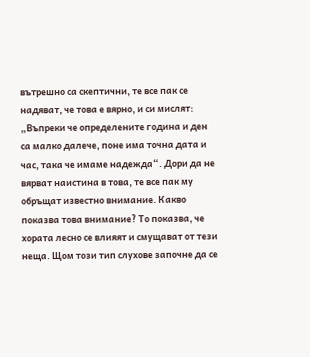вътрешно са скептични, те все пак се надяват, че това е вярно, и си мислят: „Въпреки че определените година и ден са малко далече, поне има точна дата и час, така че имаме надежда“. Дори да не вярват наистина в това, те все пак му обръщат известно внимание. Какво показва това внимание? То показва, че хората лесно се влияят и смущават от тези неща. Щом този тип слухове започне да се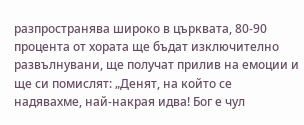разпространява широко в църквата, 80-90 процента от хората ще бъдат изключително развълнувани, ще получат прилив на емоции и ще си помислят: „Денят, на който се надявахме, най-накрая идва! Бог е чул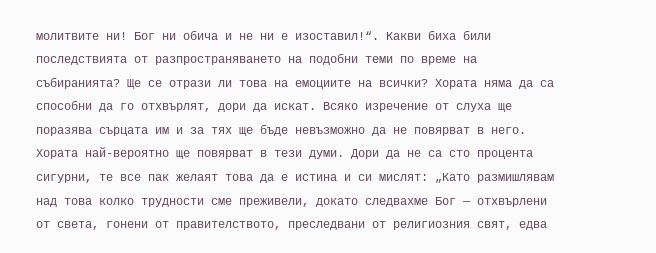молитвите ни! Бог ни обича и не ни е изоставил!“. Какви биха били последствията от разпространяването на подобни теми по време на събиранията? Ще се отрази ли това на емоциите на всички? Хората няма да са способни да го отхвърлят, дори да искат. Всяко изречение от слуха ще поразява сърцата им и за тях ще бъде невъзможно да не повярват в него. Хората най-вероятно ще повярват в тези думи. Дори да не са сто процента сигурни, те все пак желаят това да е истина и си мислят: „Като размишлявам над това колко трудности сме преживели, докато следвахме Бог — отхвърлени от света, гонени от правителството, преследвани от религиозния свят, едва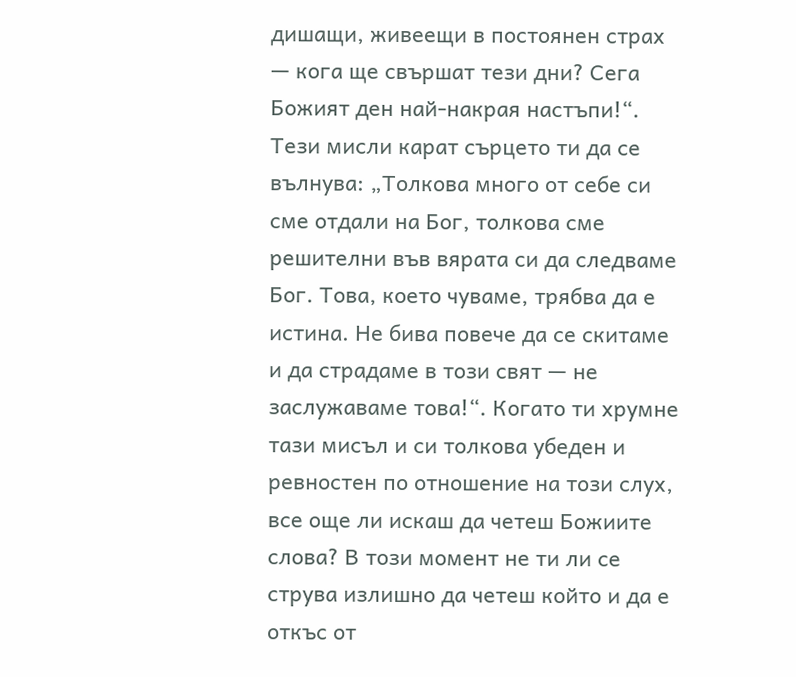дишащи, живеещи в постоянен страх — кога ще свършат тези дни? Сега Божият ден най-накрая настъпи!“. Тези мисли карат сърцето ти да се вълнува: „Толкова много от себе си сме отдали на Бог, толкова сме решителни във вярата си да следваме Бог. Това, което чуваме, трябва да е истина. Не бива повече да се скитаме и да страдаме в този свят — не заслужаваме това!“. Когато ти хрумне тази мисъл и си толкова убеден и ревностен по отношение на този слух, все още ли искаш да четеш Божиите слова? В този момент не ти ли се струва излишно да четеш който и да е откъс от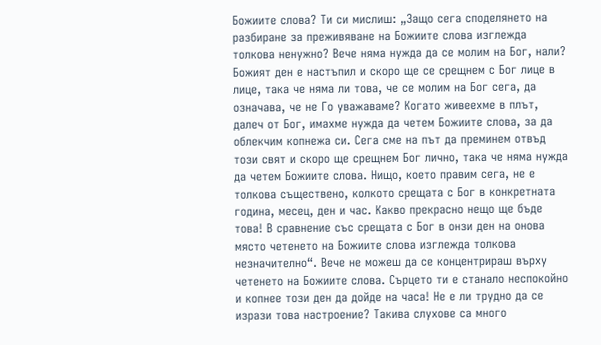Божиите слова? Ти си мислиш: „Защо сега споделянето на разбиране за преживяване на Божиите слова изглежда толкова ненужно? Вече няма нужда да се молим на Бог, нали? Божият ден е настъпил и скоро ще се срещнем с Бог лице в лице, така че няма ли това, че се молим на Бог сега, да означава, че не Го уважаваме? Когато живеехме в плът, далеч от Бог, имахме нужда да четем Божиите слова, за да облекчим копнежа си. Сега сме на път да преминем отвъд този свят и скоро ще срещнем Бог лично, така че няма нужда да четем Божиите слова. Нищо, което правим сега, не е толкова съществено, колкото срещата с Бог в конкретната година, месец, ден и час. Какво прекрасно нещо ще бъде това! В сравнение със срещата с Бог в онзи ден на онова място четенето на Божиите слова изглежда толкова незначително“. Вече не можеш да се концентрираш върху четенето на Божиите слова. Сърцето ти е станало неспокойно и копнее този ден да дойде на часа! Не е ли трудно да се изрази това настроение? Такива слухове са много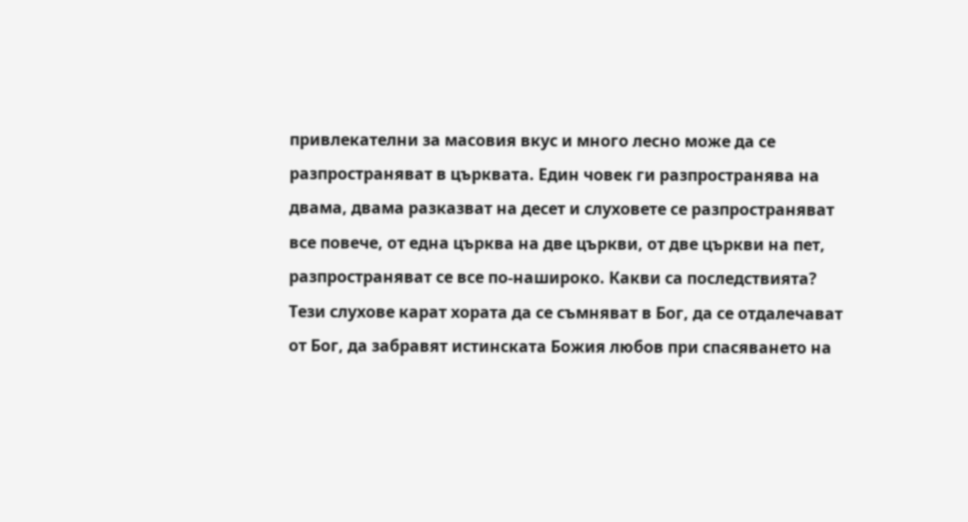привлекателни за масовия вкус и много лесно може да се разпространяват в църквата. Един човек ги разпространява на двама, двама разказват на десет и слуховете се разпространяват все повече, от една църква на две църкви, от две църкви на пет, разпространяват се все по-нашироко. Какви са последствията? Тези слухове карат хората да се съмняват в Бог, да се отдалечават от Бог, да забравят истинската Божия любов при спасяването на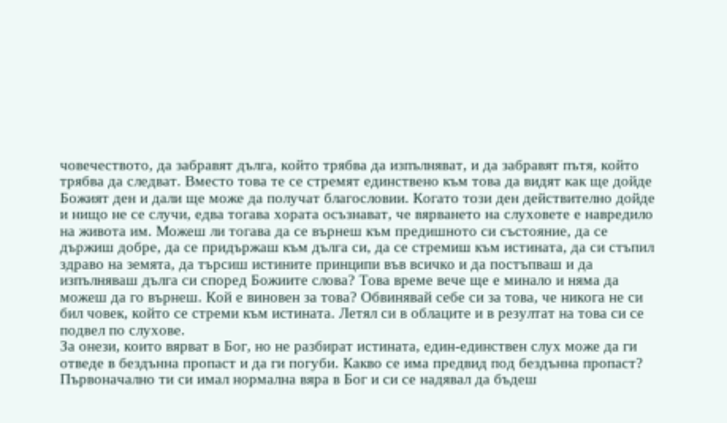човечеството, да забравят дълга, който трябва да изпълняват, и да забравят пътя, който трябва да следват. Вместо това те се стремят единствено към това да видят как ще дойде Божият ден и дали ще може да получат благословии. Когато този ден действително дойде и нищо не се случи, едва тогава хората осъзнават, че вярването на слуховете е навредило на живота им. Можеш ли тогава да се върнеш към предишното си състояние, да се държиш добре, да се придържаш към дълга си, да се стремиш към истината, да си стъпил здраво на земята, да търсиш истините принципи във всичко и да постъпваш и да изпълняваш дълга си според Божиите слова? Това време вече ще е минало и няма да можеш да го върнеш. Кой е виновен за това? Обвинявай себе си за това, че никога не си бил човек, който се стреми към истината. Летял си в облаците и в резултат на това си се подвел по слухове.
За онези, които вярват в Бог, но не разбират истината, един-единствен слух може да ги отведе в бездънна пропаст и да ги погуби. Какво се има предвид под бездънна пропаст? Първоначално ти си имал нормална вяра в Бог и си се надявал да бъдеш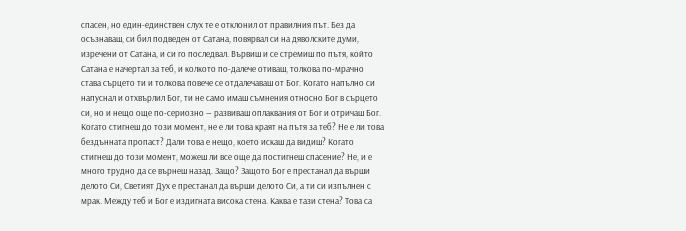спасен, но един-единствен слух те е отклонил от правилния път. Без да осъзнаваш, си бил подведен от Сатана, повярвал си на дяволските думи, изречени от Сатана, и си го последвал. Вървиш и се стремиш по пътя, който Сатана е начертал за теб, и колкото по-далече отиваш, толкова по-мрачно става сърцето ти и толкова повече се отдалечаваш от Бог. Когато напълно си напуснал и отхвърлил Бог, ти не само имаш съмнения относно Бог в сърцето си, но и нещо още по-сериозно — развиваш оплаквания от Бог и отричаш Бог. Когато стигнеш до този момент, не е ли това краят на пътя за теб? Не е ли това бездънната пропаст? Дали това е нещо, което искаш да видиш? Когато стигнеш до този момент, можеш ли все още да постигнеш спасение? Не, и е много трудно да се върнеш назад. Защо? Защото Бог е престанал да върши делото Си, Светият Дух е престанал да върши делото Си, а ти си изпълнен с мрак. Между теб и Бог е издигната висока стена. Каква е тази стена? Това са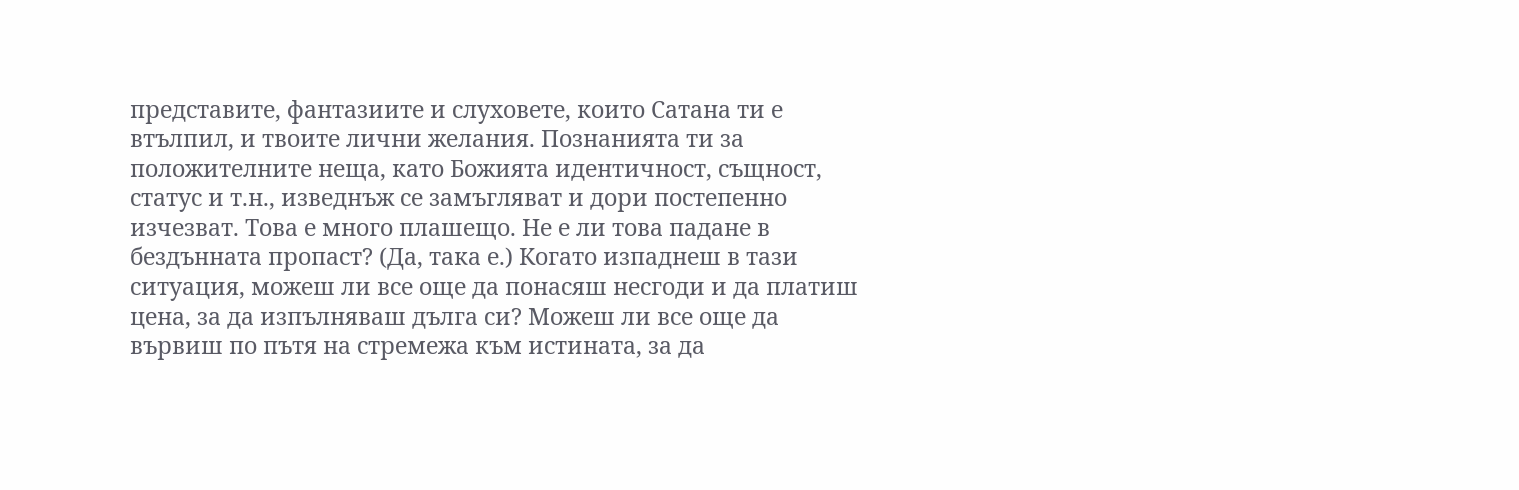представите, фантазиите и слуховете, които Сатана ти е втълпил, и твоите лични желания. Познанията ти за положителните неща, като Божията идентичност, същност, статус и т.н., изведнъж се замъгляват и дори постепенно изчезват. Това е много плашещо. Не е ли това падане в бездънната пропаст? (Да, така е.) Когато изпаднеш в тази ситуация, можеш ли все още да понасяш несгоди и да платиш цена, за да изпълняваш дълга си? Можеш ли все още да вървиш по пътя на стремежа към истината, за да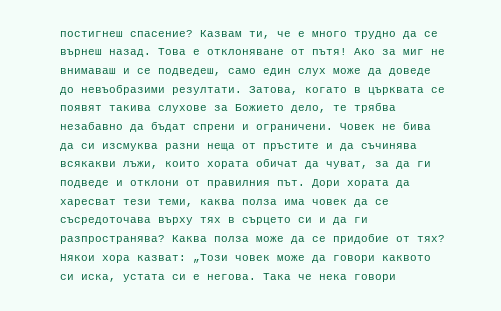постигнеш спасение? Казвам ти, че е много трудно да се върнеш назад. Това е отклоняване от пътя! Ако за миг не внимаваш и се подведеш, само един слух може да доведе до невъобразими резултати. Затова, когато в църквата се появят такива слухове за Божието дело, те трябва незабавно да бъдат спрени и ограничени. Човек не бива да си изсмуква разни неща от пръстите и да съчинява всякакви лъжи, които хората обичат да чуват, за да ги подведе и отклони от правилния път. Дори хората да харесват тези теми, каква полза има човек да се съсредоточава върху тях в сърцето си и да ги разпространява? Каква полза може да се придобие от тях? Някои хора казват: „Този човек може да говори каквото си иска, устата си е негова. Така че нека говори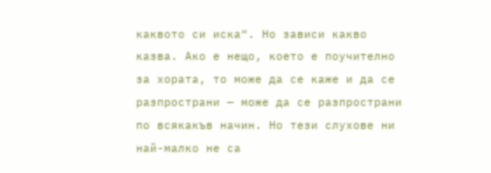каквото си иска“. Но зависи какво казва. Ако е нещо, което е поучително за хората, то може да се каже и да се разпространи — може да се разпространи по всякакъв начин. Но тези слухове ни най-малко не са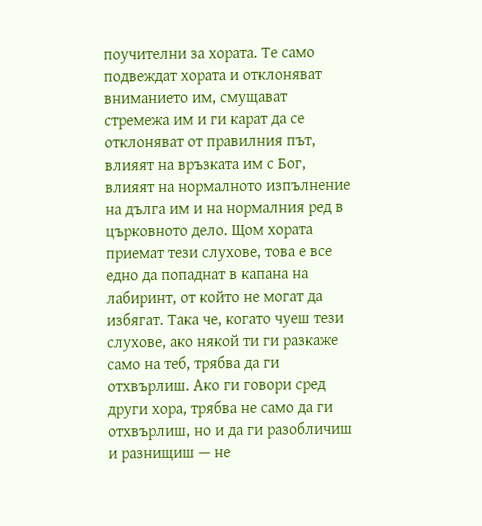поучителни за хората. Те само подвеждат хората и отклоняват вниманието им, смущават стремежа им и ги карат да се отклоняват от правилния път, влияят на връзката им с Бог, влияят на нормалното изпълнение на дълга им и на нормалния ред в църковното дело. Щом хората приемат тези слухове, това е все едно да попаднат в капана на лабиринт, от който не могат да избягат. Така че, когато чуеш тези слухове, ако някой ти ги разкаже само на теб, трябва да ги отхвърлиш. Ако ги говори сред други хора, трябва не само да ги отхвърлиш, но и да ги разобличиш и разнищиш — не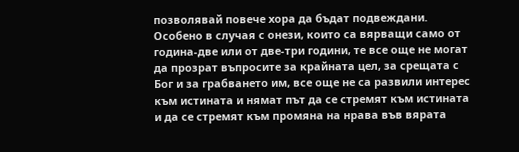позволявай повече хора да бъдат подвеждани. Особено в случая с онези, които са вярващи само от година-две или от две-три години, те все още не могат да прозрат въпросите за крайната цел, за срещата с Бог и за грабването им, все още не са развили интерес към истината и нямат път да се стремят към истината и да се стремят към промяна на нрава във вярата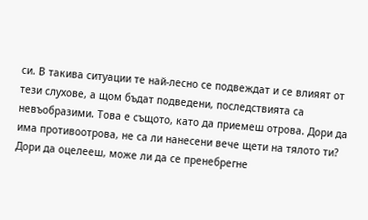си. В такива ситуации те най-лесно се подвеждат и се влияят от тези слухове, а щом бъдат подведени, последствията са невъобразими. Това е същото, като да приемеш отрова. Дори да има противоотрова, не са ли нанесени вече щети на тялото ти? Дори да оцелееш, може ли да се пренебрегне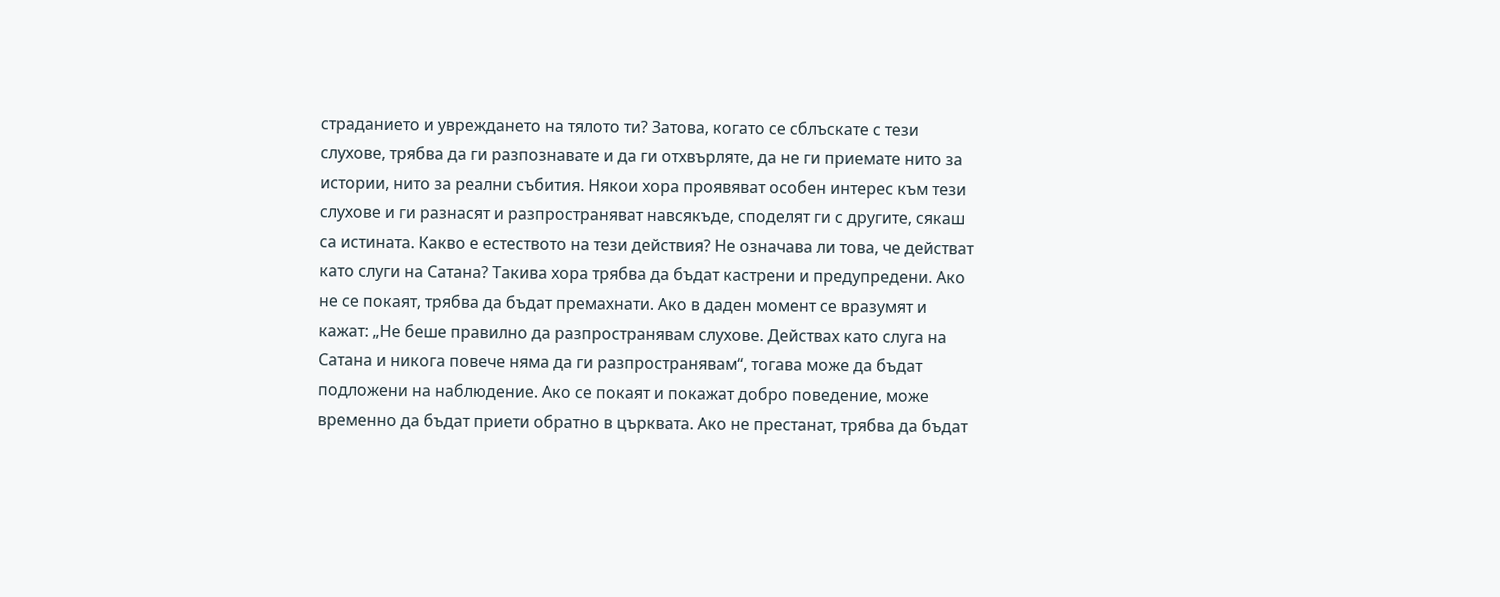страданието и увреждането на тялото ти? Затова, когато се сблъскате с тези слухове, трябва да ги разпознавате и да ги отхвърляте, да не ги приемате нито за истории, нито за реални събития. Някои хора проявяват особен интерес към тези слухове и ги разнасят и разпространяват навсякъде, споделят ги с другите, сякаш са истината. Какво е естеството на тези действия? Не означава ли това, че действат като слуги на Сатана? Такива хора трябва да бъдат кастрени и предупредени. Ако не се покаят, трябва да бъдат премахнати. Ако в даден момент се вразумят и кажат: „Не беше правилно да разпространявам слухове. Действах като слуга на Сатана и никога повече няма да ги разпространявам“, тогава може да бъдат подложени на наблюдение. Ако се покаят и покажат добро поведение, може временно да бъдат приети обратно в църквата. Ако не престанат, трябва да бъдат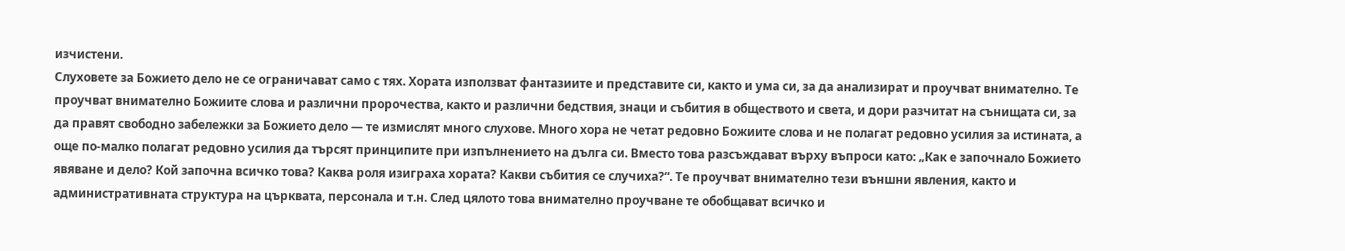изчистени.
Слуховете за Божието дело не се ограничават само с тях. Хората използват фантазиите и представите си, както и ума си, за да анализират и проучват внимателно. Те проучват внимателно Божиите слова и различни пророчества, както и различни бедствия, знаци и събития в обществото и света, и дори разчитат на сънищата си, за да правят свободно забележки за Божието дело — те измислят много слухове. Много хора не четат редовно Божиите слова и не полагат редовно усилия за истината, а още по-малко полагат редовно усилия да търсят принципите при изпълнението на дълга си. Вместо това разсъждават върху въпроси като: „Как е започнало Божието явяване и дело? Кой започна всичко това? Каква роля изиграха хората? Какви събития се случиха?“. Те проучват внимателно тези външни явления, както и административната структура на църквата, персонала и т.н. След цялото това внимателно проучване те обобщават всичко и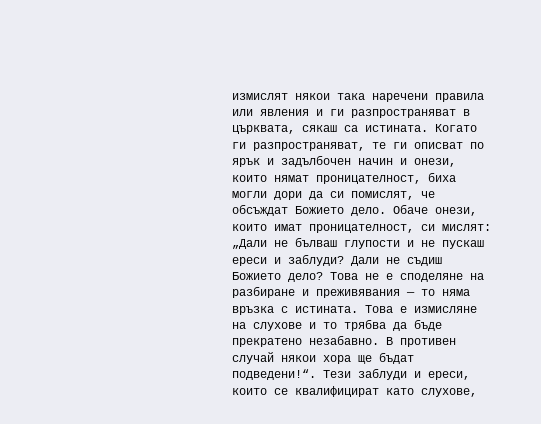измислят някои така наречени правила или явления и ги разпространяват в църквата, сякаш са истината. Когато ги разпространяват, те ги описват по ярък и задълбочен начин и онези, които нямат проницателност, биха могли дори да си помислят, че обсъждат Божието дело. Обаче онези, които имат проницателност, си мислят: „Дали не бълваш глупости и не пускаш ереси и заблуди? Дали не съдиш Божието дело? Това не е споделяне на разбиране и преживявания — то няма връзка с истината. Това е измисляне на слухове и то трябва да бъде прекратено незабавно. В противен случай някои хора ще бъдат подведени!“. Тези заблуди и ереси, които се квалифицират като слухове,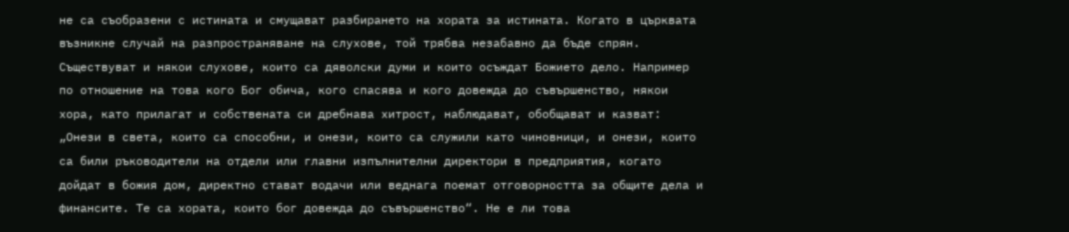не са съобразени с истината и смущават разбирането на хората за истината. Когато в църквата възникне случай на разпространяване на слухове, той трябва незабавно да бъде спрян.
Съществуват и някои слухове, които са дяволски думи и които осъждат Божието дело. Например по отношение на това кого Бог обича, кого спасява и кого довежда до съвършенство, някои хора, като прилагат и собствената си дребнава хитрост, наблюдават, обобщават и казват: „Онези в света, които са способни, и онези, които са служили като чиновници, и онези, които са били ръководители на отдели или главни изпълнителни директори в предприятия, когато дойдат в божия дом, директно стават водачи или веднага поемат отговорността за общите дела и финансите. Те са хората, които бог довежда до съвършенство“. Не е ли това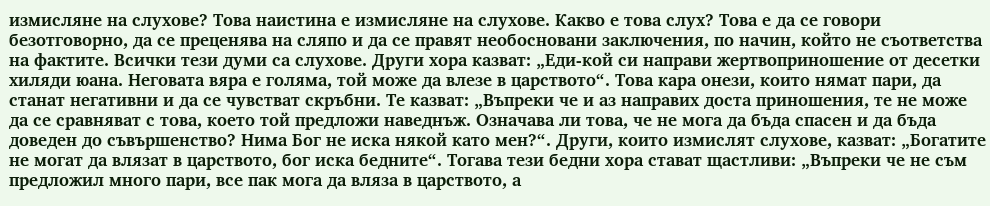измисляне на слухове? Това наистина е измисляне на слухове. Какво е това слух? Това е да се говори безотговорно, да се преценява на сляпо и да се правят необосновани заключения, по начин, който не съответства на фактите. Всички тези думи са слухове. Други хора казват: „Еди-кой си направи жертвоприношение от десетки хиляди юана. Неговата вяра е голяма, той може да влезе в царството“. Това кара онези, които нямат пари, да станат негативни и да се чувстват скръбни. Те казват: „Въпреки че и аз направих доста приношения, те не може да се сравняват с това, което той предложи наведнъж. Означава ли това, че не мога да бъда спасен и да бъда доведен до съвършенство? Нима Бог не иска някой като мен?“. Други, които измислят слухове, казват: „Богатите не могат да влязат в царството, бог иска бедните“. Тогава тези бедни хора стават щастливи: „Въпреки че не съм предложил много пари, все пак мога да вляза в царството, а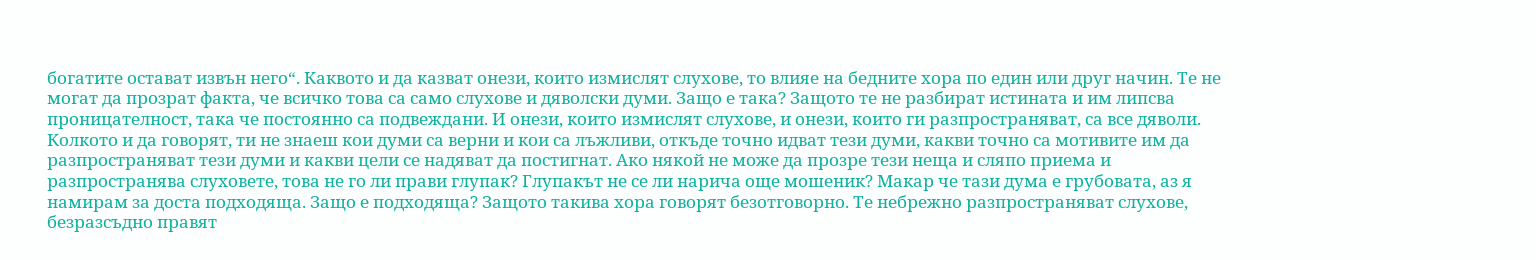богатите остават извън него“. Каквото и да казват онези, които измислят слухове, то влияе на бедните хора по един или друг начин. Те не могат да прозрат факта, че всичко това са само слухове и дяволски думи. Защо е така? Защото те не разбират истината и им липсва проницателност, така че постоянно са подвеждани. И онези, които измислят слухове, и онези, които ги разпространяват, са все дяволи. Колкото и да говорят, ти не знаеш кои думи са верни и кои са лъжливи, откъде точно идват тези думи, какви точно са мотивите им да разпространяват тези думи и какви цели се надяват да постигнат. Ако някой не може да прозре тези неща и сляпо приема и разпространява слуховете, това не го ли прави глупак? Глупакът не се ли нарича още мошеник? Макар че тази дума е грубовата, аз я намирам за доста подходяща. Защо е подходяща? Защото такива хора говорят безотговорно. Те небрежно разпространяват слухове, безразсъдно правят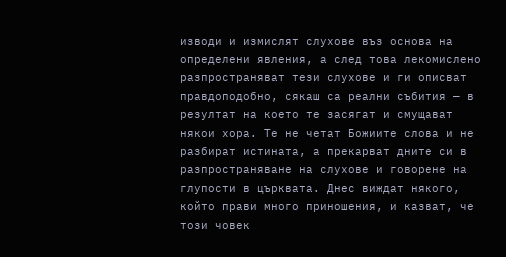изводи и измислят слухове въз основа на определени явления, а след това лекомислено разпространяват тези слухове и ги описват правдоподобно, сякаш са реални събития — в резултат на което те засягат и смущават някои хора. Те не четат Божиите слова и не разбират истината, а прекарват дните си в разпространяване на слухове и говорене на глупости в църквата. Днес виждат някого, който прави много приношения, и казват, че този човек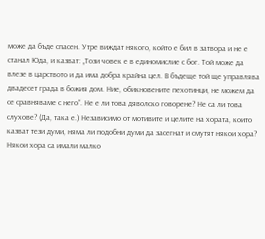може да бъде спасен. Утре виждат някого, който е бил в затвора и не е станал Юда, и казват: „Този човек е в единомислие с бог. Той може да влезе в царството и да има добра крайна цел. В бъдеще той ще управлява двадесет града в божия дом. Ние, обикновените пехотинци, не можем да се сравняваме с него“. Не е ли това дяволско говорене? Не са ли това слухове? (Да, така е.) Независимо от мотивите и целите на хората, които казват тези думи, няма ли подобни думи да засегнат и смутят някои хора? Някои хора са имали малко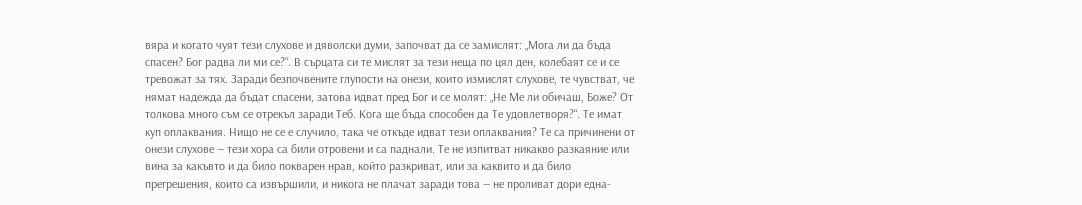вяра и когато чуят тези слухове и дяволски думи, започват да се замислят: „Мога ли да бъда спасен? Бог радва ли ми се?“. В сърцата си те мислят за тези неща по цял ден, колебаят се и се тревожат за тях. Заради безпочвените глупости на онези, които измислят слухове, те чувстват, че нямат надежда да бъдат спасени, затова идват пред Бог и се молят: „Не Ме ли обичаш, Боже? От толкова много съм се отрекъл заради Теб. Кога ще бъда способен да Те удовлетворя?“. Те имат куп оплаквания. Нищо не се е случило, така че откъде идват тези оплаквания? Те са причинени от онези слухове — тези хора са били отровени и са паднали. Те не изпитват никакво разкаяние или вина за какъвто и да било покварен нрав, който разкриват, или за каквито и да било прегрешения, които са извършили, и никога не плачат заради това — не проливат дори една-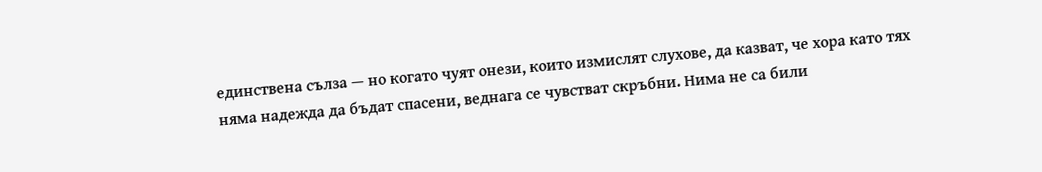единствена сълза — но когато чуят онези, които измислят слухове, да казват, че хора като тях няма надежда да бъдат спасени, веднага се чувстват скръбни. Нима не са били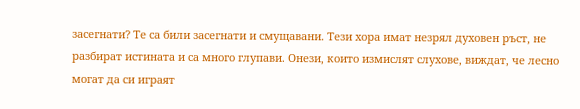засегнати? Те са били засегнати и смущавани. Тези хора имат незрял духовен ръст, не разбират истината и са много глупави. Онези, които измислят слухове, виждат, че лесно могат да си играят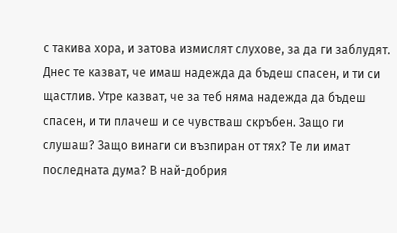с такива хора, и затова измислят слухове, за да ги заблудят. Днес те казват, че имаш надежда да бъдеш спасен, и ти си щастлив. Утре казват, че за теб няма надежда да бъдеш спасен, и ти плачеш и се чувстваш скръбен. Защо ги слушаш? Защо винаги си възпиран от тях? Те ли имат последната дума? В най-добрия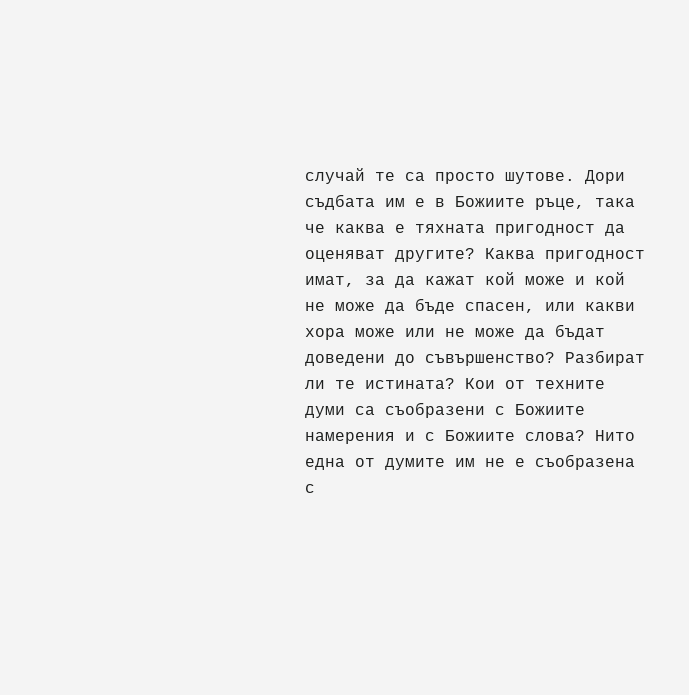случай те са просто шутове. Дори съдбата им е в Божиите ръце, така че каква е тяхната пригодност да оценяват другите? Каква пригодност имат, за да кажат кой може и кой не може да бъде спасен, или какви хора може или не може да бъдат доведени до съвършенство? Разбират ли те истината? Кои от техните думи са съобразени с Божиите намерения и с Божиите слова? Нито една от думите им не е съобразена с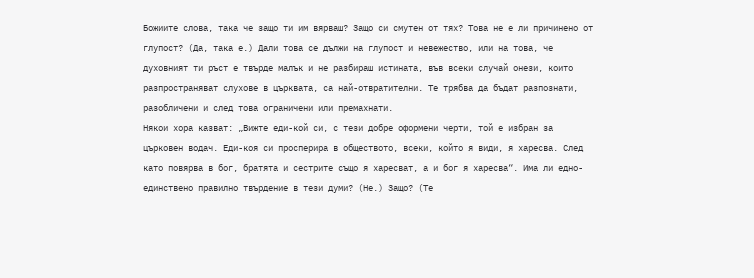Божиите слова, така че защо ти им вярваш? Защо си смутен от тях? Това не е ли причинено от глупост? (Да, така е.) Дали това се дължи на глупост и невежество, или на това, че духовният ти ръст е твърде малък и не разбираш истината, във всеки случай онези, които разпространяват слухове в църквата, са най-отвратителни. Те трябва да бъдат разпознати, разобличени и след това ограничени или премахнати.
Някои хора казват: „Вижте еди-кой си, с тези добре оформени черти, той е избран за църковен водач. Еди-коя си просперира в обществото, всеки, който я види, я харесва. След като повярва в бог, братята и сестрите също я харесват, а и бог я харесва“. Има ли едно-единствено правилно твърдение в тези думи? (Не.) Защо? (Те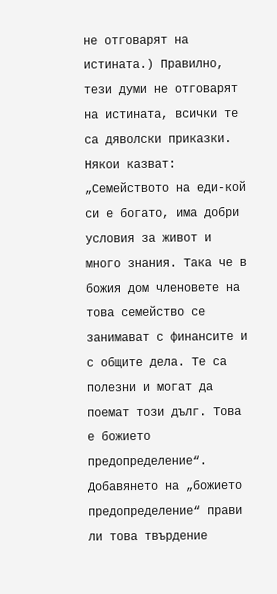не отговарят на истината.) Правилно, тези думи не отговарят на истината, всички те са дяволски приказки. Някои казват: „Семейството на еди-кой си е богато, има добри условия за живот и много знания. Така че в божия дом членовете на това семейство се занимават с финансите и с общите дела. Те са полезни и могат да поемат този дълг. Това е божието предопределение“. Добавянето на „божието предопределение“ прави ли това твърдение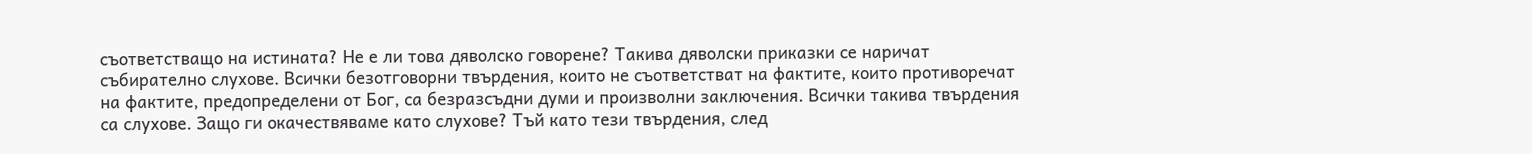съответстващо на истината? Не е ли това дяволско говорене? Такива дяволски приказки се наричат събирателно слухове. Всички безотговорни твърдения, които не съответстват на фактите, които противоречат на фактите, предопределени от Бог, са безразсъдни думи и произволни заключения. Всички такива твърдения са слухове. Защо ги окачествяваме като слухове? Тъй като тези твърдения, след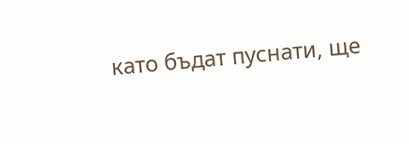като бъдат пуснати, ще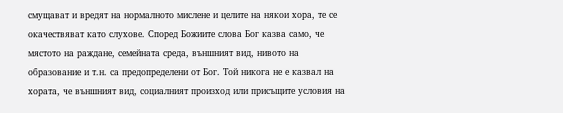смущават и вредят на нормалното мислене и целите на някои хора, те се окачествяват като слухове. Според Божиите слова Бог казва само, че мястото на раждане, семейната среда, външният вид, нивото на образование и т.н. са предопределени от Бог. Той никога не е казвал на хората, че външният вид, социалният произход или присъщите условия на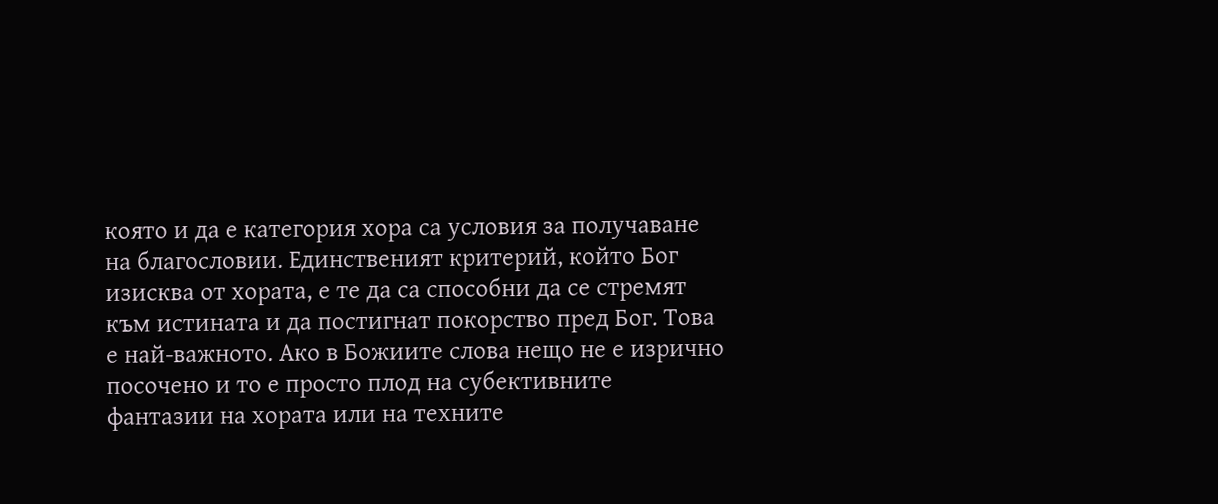която и да е категория хора са условия за получаване на благословии. Единственият критерий, който Бог изисква от хората, е те да са способни да се стремят към истината и да постигнат покорство пред Бог. Това е най-важното. Ако в Божиите слова нещо не е изрично посочено и то е просто плод на субективните фантазии на хората или на техните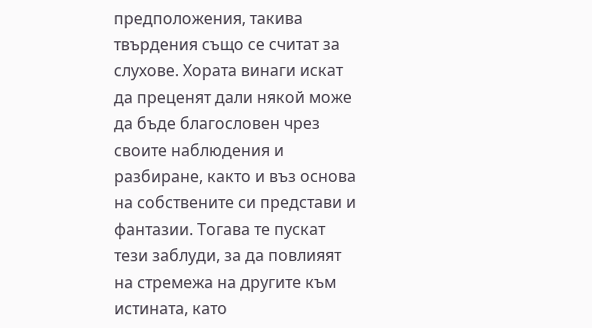предположения, такива твърдения също се считат за слухове. Хората винаги искат да преценят дали някой може да бъде благословен чрез своите наблюдения и разбиране, както и въз основа на собствените си представи и фантазии. Тогава те пускат тези заблуди, за да повлияят на стремежа на другите към истината, като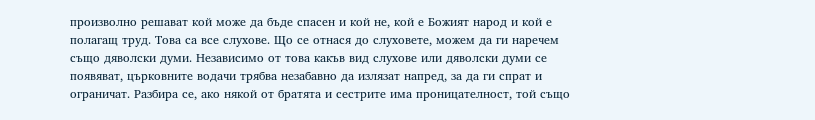произволно решават кой може да бъде спасен и кой не, кой е Божият народ и кой е полагащ труд. Това са все слухове. Що се отнася до слуховете, можем да ги наречем също дяволски думи. Независимо от това какъв вид слухове или дяволски думи се появяват, църковните водачи трябва незабавно да излязат напред, за да ги спрат и ограничат. Разбира се, ако някой от братята и сестрите има проницателност, той също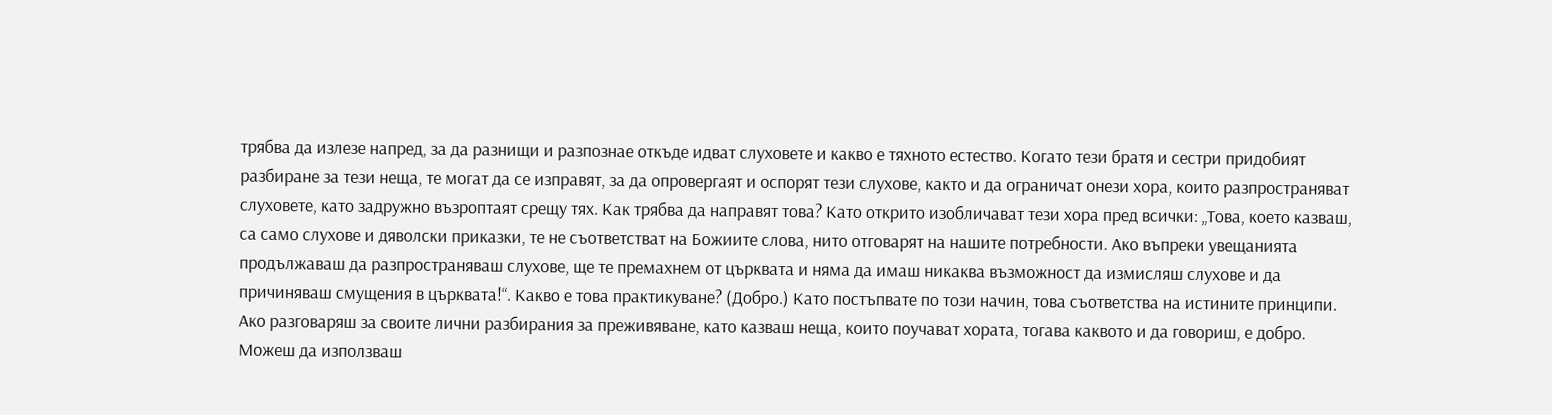трябва да излезе напред, за да разнищи и разпознае откъде идват слуховете и какво е тяхното естество. Когато тези братя и сестри придобият разбиране за тези неща, те могат да се изправят, за да опровергаят и оспорят тези слухове, както и да ограничат онези хора, които разпространяват слуховете, като задружно възроптаят срещу тях. Как трябва да направят това? Като открито изобличават тези хора пред всички: „Това, което казваш, са само слухове и дяволски приказки, те не съответстват на Божиите слова, нито отговарят на нашите потребности. Ако въпреки увещанията продължаваш да разпространяваш слухове, ще те премахнем от църквата и няма да имаш никаква възможност да измисляш слухове и да причиняваш смущения в църквата!“. Какво е това практикуване? (Добро.) Като постъпвате по този начин, това съответства на истините принципи. Ако разговаряш за своите лични разбирания за преживяване, като казваш неща, които поучават хората, тогава каквото и да говориш, е добро. Можеш да използваш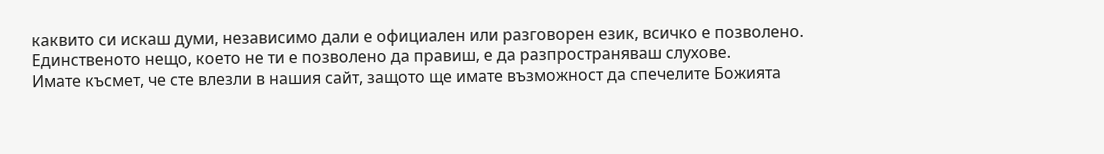каквито си искаш думи, независимо дали е официален или разговорен език, всичко е позволено. Единственото нещо, което не ти е позволено да правиш, е да разпространяваш слухове.
Имате късмет, че сте влезли в нашия сайт, защото ще имате възможност да спечелите Божията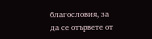благословия, за да се отървете от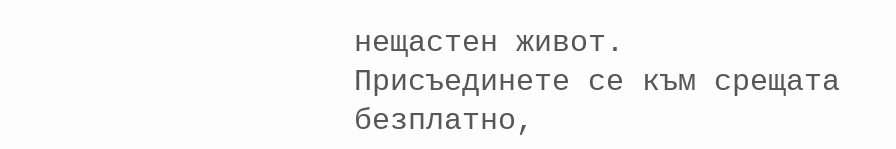нещастен живот. Присъединете се към срещата безплатно,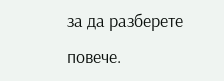за да разберете повече.